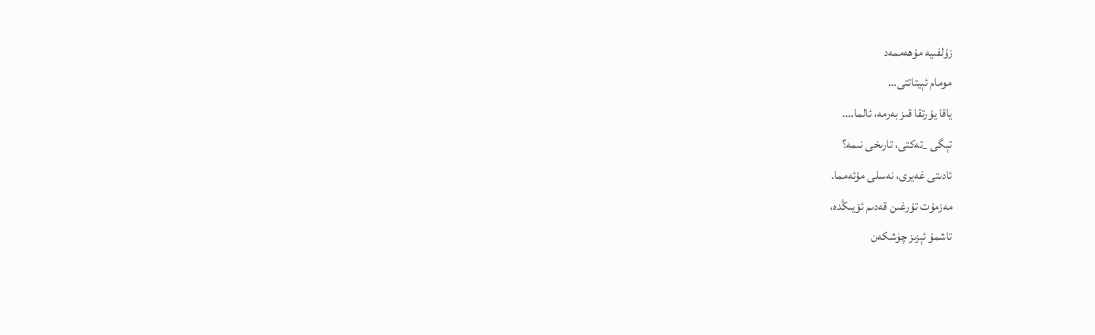زۇلفىيە مۇھەممەد
مومام ئېيتاتتى…
ياقا يۇرتقا قىز بەرمە، ئالما….
تېگى _تەكتى، تارىخى نىمە؟
ئادىتى غەيرى، نەسلى مۇئەمما.
مەزمۇت تۇرغىن قەدىم ئۆيىڭدە،
تاشمۇ ئېزىز چۈشكەن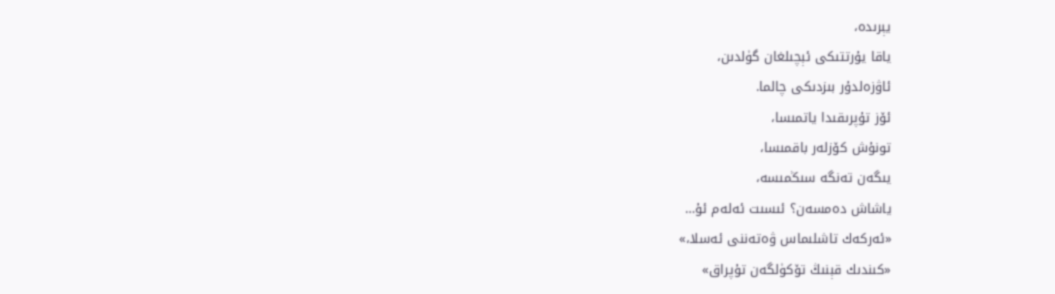يېرىدە،
ياقا يۇرتتىكى ئېچىلغان گۈلدىن،
ئاۋزەلدۇر بىزدىكى چالما.
ئۆز تۇپرىقىدا ياتمىسا،
تونۇش كۆزلەر باقمىسا،
يىگەن تەنگە سىڭمىسە،
ياشاش دەمسەن؟ ئىسىت ئەلەم ئۇ…
«ئەركەك تاشلىماس ۋەتەننى ئەسلا،»
«كىندىك قېنىڭ تۆكۈلگەن تۇپراق»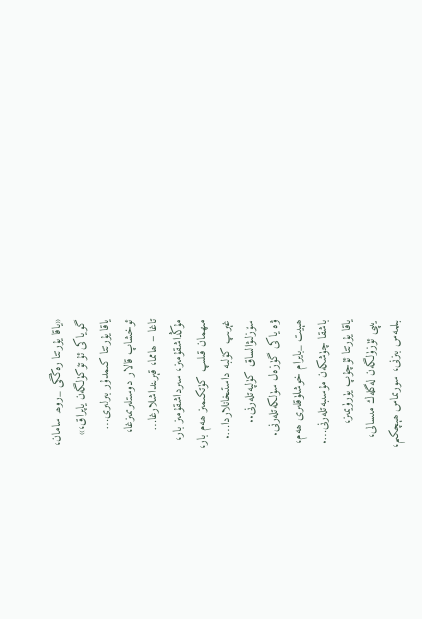«ياقا يۇرتتا رەڭگى _روھ سامان،
گوياكى ئۇ تۆكۈلگەن ياپراق،»
ياقا يۇرتتا كىمدۇر بىرلىرى…
ئوخشاپ قالار دوستلىرىمىزغا،
تاغا – ھامما، قېرىنداشلارغا…
مۇڭداشقۇمىز، سىرداشقۇمىز بار،
مىھمان قىلىپ كۈتكىمىز ھەم بار،
غېرىپ كۆلبە داستىخانلاردا….
سۆزلىۋالساق كۈلپەتلەرنى..
ۋە ياكى گۈزەل سۈلكەتلەرنى.
ھېيت _بايرام خوشلۈقلىرى ھەم،
باشقا چۈشكەن مۇسىبەتلەرنى….
ياقا يۇرتتا ئۇچۇپ يۈرۈيمىز،
يىپى ئۈزۈلگەن لەگلەك مىسالى،
بىلمەس بىزنى، سورىماس ھېچكىم،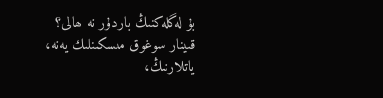بۇ لەگلەكنىڭ باردۇر نە ھالى؟
قىينار سوغوق مىسكىنلىك يەنە،
ياتلارنىڭ،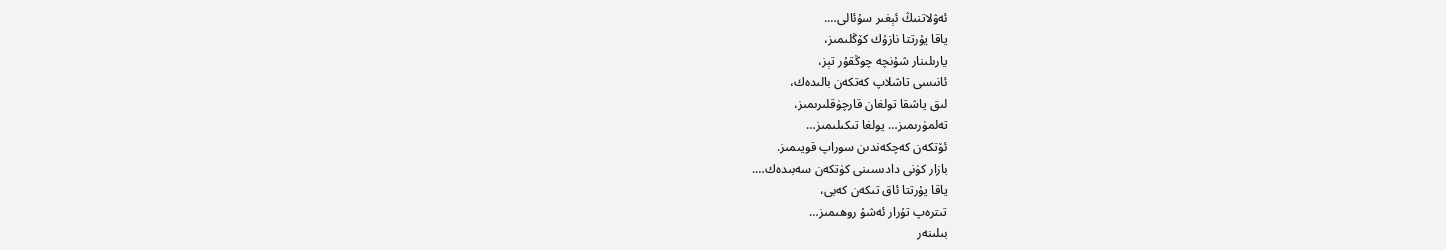ئەۋلاتنىڭ ئېغىر سۇئالى….
ياقا يۇرتتا نازۇك كۆڭلىمىز،
يارىلىنار شۇنچە چوڭقۇر تېز،
ئانىسى تاشلاپ كەتكەن بالىدەك،
لىق ياشقا تولغان قارچۈقلىرىمىز،
تەلمۈرىمىز… يولغا تىكىلىمىز…
ئۆتكەن كەچكەندىن سوراپ قويىمىز.
بازار كۈنى دادىسىنى كۈتكەن سەبىدەك….
ياقا يۇرتتا ئاق تىكەن كەبى،
تىترەپ تۇرار ئەشۇ روھىمىز…
بىلىنەر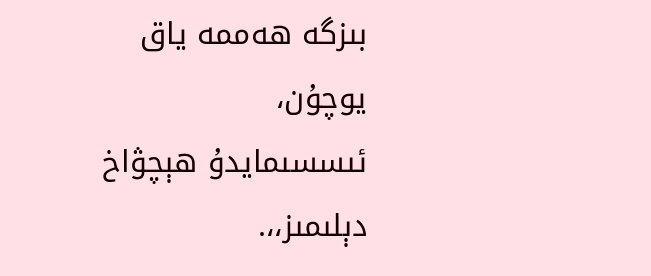بىزگە ھەممە ياق يوچۇن،
ئىسسىمايدۇ ھېچۋاخ دېلىمىز،،.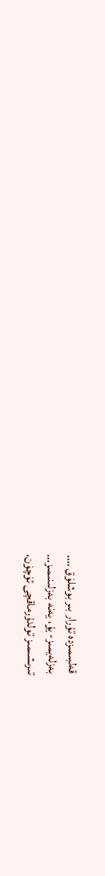قەلبىمىزدە تۇرار بىر بوشلۈق ….
بەزلەيمىز- يۇ، يەنە بەزلىنىمىز…
تىرىشىمىز تولدۇرماقچى ئۈچۈن،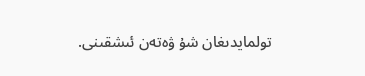تولمايدىغان شۇ ۋەتەن ئىشقىنى.